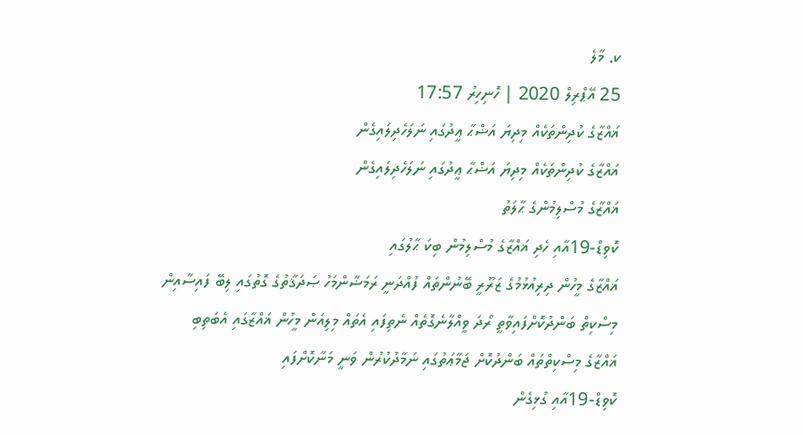ކ. މާލެ
25 އޭޕްރިލް 2020 | ހޮނިހިރު 17:57
ޣައްޒާގެ ކުދިންތަކެއް މިދިޔަ އަޟްޙާ ޢީދުގައި ނަލަހެދިލައިގެން
ޣައްޒާގެ ކުދިންތަކެއް މިދިޔަ އަޟްޙާ ޢީދުގައި ނަލަހެދިލައިގެން
ޣައްޒާގެ މުސްލިމުންގެ ޙާލަތު
ކޮވިޑް-19އާއި ހެދި ޣައްޒާގެ މުސްލިމުން ބިކަ ޙާލުގައި
ޣައްޒާގެ މީހުން ދިރިއުޅުމުގެ ޒަރޫރީ ބޭނުންތައް ފުއްދަނީ ރަމަޟާންމަހު ޞަދަޤާތުގެ ގޮތުގައި ލިބޭ ފައިސާއިން
މިސްކިތް ބަންދުކޮށްފައިވާތީ ރޯދަ ވީއްލާނެގޮތެއް ނެތިފައި އެތައް މިލިއަން މީހުން ޣައްޒާގައި އެބަތިބި
ޣައްޒާގެ މިސްކިތްތައް ބަންދުކޮށް ޖަމާޢަތުގައި ނަމާދުކުރުން ވަނީ މަނާކޮށްފައި
ކޮވިޑް-19އާއި ގުޅިގެން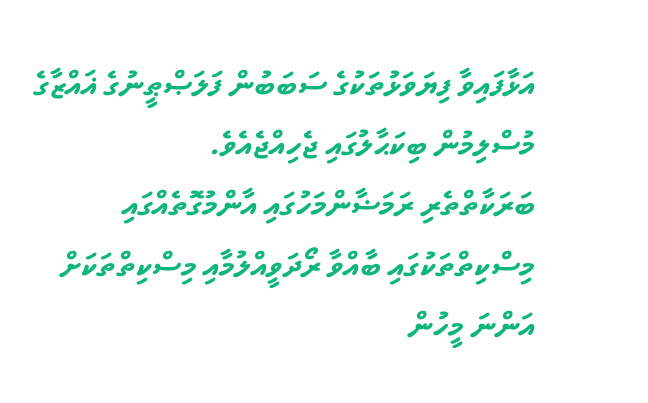އަޅާފައިވާ ފިޔަވަޅުތަކުގެ ސަބަބުން ފަލަޞްޠީނުގެ ޣައްޒާގެ މުސްލިމުން ބިކަޙާލުގައި ޖެހިއްޖެއެވެ.
ބަރަކާތްތެރި ރަމަޟާންމަހުގައި އާންމުގޮތެއްގައި މިސްކިތްތަކުގައި ބާއްވާ ރޯދަވީއްލުމާއި މިސްކިތްތަކަށް އަންނަ މީހުން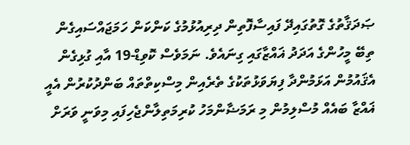ޞަދަޤާތުގެ ގޮތުގައިދޭ ފައިސާފޮތިން ދިރިއުޅުމުގެ ކަންކަން ހަމަޖައްސައިގެން ތިބޭ މީހުންގެ އަދަދު ޣައްޒާގައި ގިނައެވެ. ނަމަވެސް ކޮވިޑް-19 އާއި ގުޅިގެން އެޤައުމުން އަޅަމުންދާ ފިޔަވަޅުތަކުގެ ތެރެއިން މިސްކިތްތައް ބަންދުކުރުން އެއީ ޣައްޒާ ބައެއް މުސްލިމުން މި ރަމަޟާންމަހު ކުރިމަތިލާންޖެހިފައި މިވަނީ ވަރަށް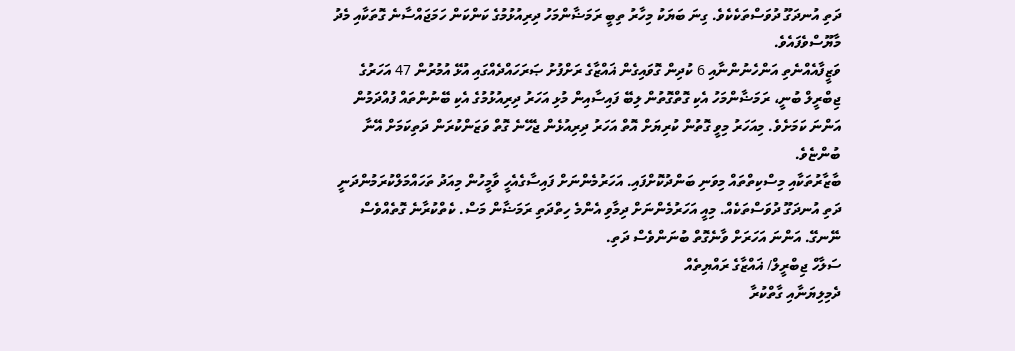ދަތި އުނދަގޫ ދުވަސްތަކެކެވެ. ގިނަ ބަޔަކު މިހާރު ތިބީ ރަމަޟާންމަހު ދިރިއުޅުމުގެ ކަންކަން ހަމަޖައްސާނެ ގޮތަކާއި މެދު މާޔޫސްވެފައެވެ.
ވަޒީފާއެއްނެތި އަންހެނުންނާއި 6 ކުދިން ގޮވައިގެން ޣައްޒާގެ ރަށްފުށު ޞަރަހައްދެއްގައި އުޅޭ އުމުރުން 47 އަހަރުގެ ޖިބްރީލް ބުނީ، ރަމަޟާންމަހު އެކި ގޮތްގޮތުން ލިބޭ ފައިސާއިން މުޅި އަހަރު ދިރިއުޅުމުގެ އެކި ބޭނުންތައް ފުއްދަމުން އަންނަ ކަމަށެވެ. މިއަހަރު މިވީ ގޮތުން ކުރިޔަށް އޮތް އަހަރު ދިރިއުޅެން ޖެހޭނެ ގޮތް ވަޒަންކުރަން ދަތިކަމަށް އޭނާ ބުންޏެވެ.
ބާޒާރުތަކާއި މިސްކިތްތައް މިވަނި ބަންދުކޮށްފައި. އަހަރުމެންނަށް ފައިސާގެއެހީ ވާމީހުން މިއަދު ތަހައްމަލްކުރަމުންދަނީ ދަތި އުނދަގޫ ދުވަސްތަކެއް. މިއީ އަހަރުމެންނަށް ދިމާވި އެންމެ ހިތްދަތި ރަމަޟާން މަސް. ކެތްކުރާނެ ގޮތެއްވެސް ނޭނގޭ. އަންނަ އަހަރަށް ވާނެގޮތް ބުނަންވެސް ދަތި.
ސަލާހް ޖިބްރީލް/ ޣައްޒާގެ ރައްޔިތެއް
ދެމިލިޔަނާއި ގާތްކުރާ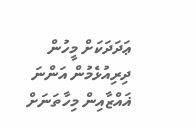ޢަދަދަކަށް މީހުން ދިރިއުޅެމުން އަންނަ ޣައްޒާއިން މިހާތަނަށް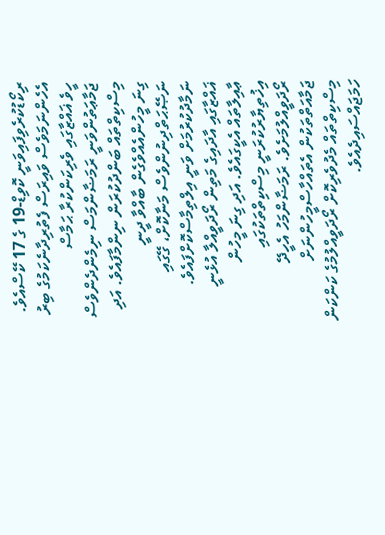ރިކޯޑުކުރެވިފައިވަނީ ކޮވިޑް-19 ގެ 17 ކޭސްއެވެ. އެހެންނަމަވެސް ވައިރަސް ފެތުރިދާނެކަމުގެ ބިރު ހީވެ ޣައްޒާގައި ވެރިކަންކުރާ ޙަމާސް ޖަމާޢަތުންވަނީ ރަމަޟާންމަސް ނިމެންދެންވެސް މިސްކިތްތައް ބަންދުކުރަން ނިންމާފައެވެ. އަދި ގިނަ މީހުންއެއްވެގެން ބާއްވާ ދީނީ ނަޞޭޙަތްދިނުންވެސް މަނާކޮށް، ގޭގައި ނަމާދުކުރުމަށް ވަނީ އިލްތިމާސްކޮށްފައެވެ.
ޣައްޒާގައި އާދައިގެ މަތިން ރޯދަވީއްލާ އުޅެނީ ޢާއިލާތައް އެކީގައެވެ. އަދި ގިނަ މީހުން އިޚުތިޔާރުކުރަނީ މިސްކިތްތަކުގައި ރޯދަވީއްލުމަށެވެ. ރަމަޟާންމަހު އެހީދޭ ޖަމާއަތްތަކުން އެތައްހާސްމީހުންނަށް މިސްކިތްތައް މެދުވެރިކޮށް ރޯދަވީއްލުމުގެ ކަންކަން ހަމަޖައްސައިދެއެވެ.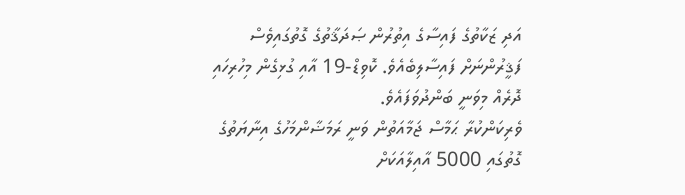އަދި ޒަކާތުގެ ފައިސާގެ އިތުރުން ޞަދަޤާތުގެ ގޮތުގައިވެސް ފަޤީރުންނަށް ފައިސާލިބެއެވެ. ކޮވިޑް-19 އާއި ގުޅިގެން މިހުރިހައި ދޮރެއް މިވަނީ ބަންދުވަފައެވެ.
ވެރިކަންކުރާ ޙަމާސް ޖަމާއަތުން ވަނީ ރަމަޟާންމަހުގެ އިނާޔަތުގެ ގޮތުގައި 5000 އާއިލާއަކަށް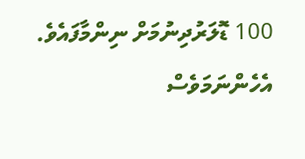100 ޑޮލަރުދިނުމަށް ނިންމާފައެވެ. އެހެންނަމަވެސް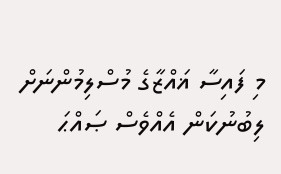މި ފައިސާ ޣައްޒާގެ މުސްލިމުންނަށް ލިބުނުކަން އެއްވެސް ޞައްޙަ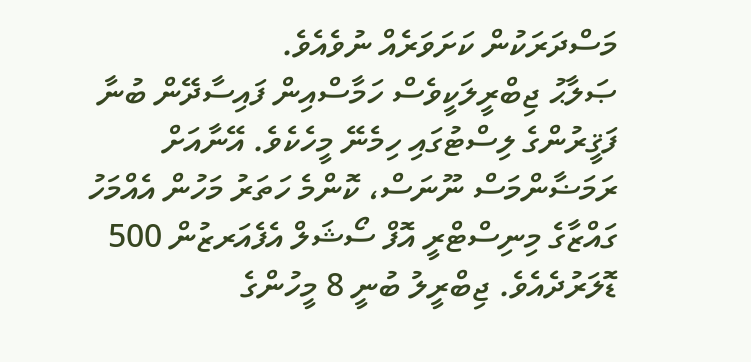މަސްދަރަކުން ކަށަވަރެއް ނުވެއެވެ.
ޞަލާޙު ޖިބްރީލަކީވެސް ހަމާސްއިން ފައިސާދޭން ބުނާ ފަޤީރުންގެ ލިސްޓުގައި ހިމެނޭ މީހެކެވެ. އޭނާއަށް ރަމަޟާންމަސް ނޫނަސް، ކޮންމެ ހަތަރު މަހުން އެއްމަހު ގައްޒާގެ މިނިސްޓްރީ އޮފް ސޯޝަލް އެފެއަރޒުން 500 ޑޮލަރުދެއެވެ. ޖިބްރީލު ބުނީ 8 މީހުންގެ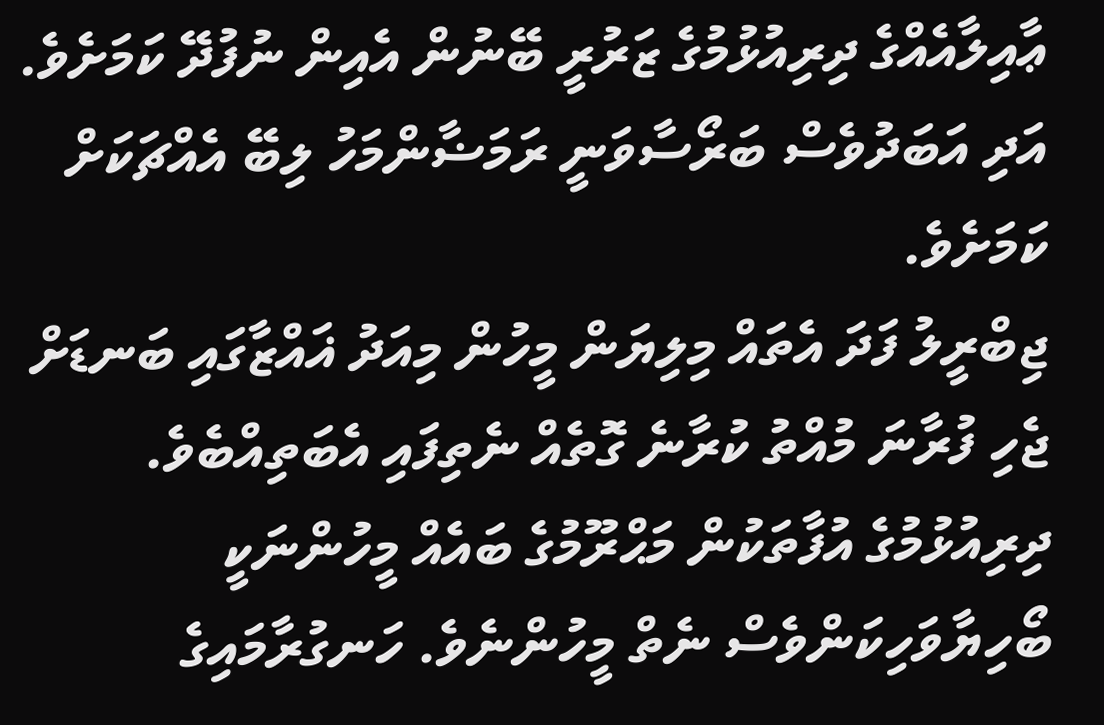ޢާއިލާއެއްގެ ދިރިއުޅުމުގެ ޒަރުރީ ބޭނުން އެއިން ނުފުދޭ ކަމަށެވެ. އަދި އަބަދުވެސް ބަރޯސާވަނީ ރަމަޟާންމަހު ލިބޭ އެއްޗަކަށް ކަމަށެވެ.
ޖިބްރީލު ފަދަ އެތައް މިލިޔަން މީހުން މިއަދު ޣައްޒާގައި ބަނޑަށް ޖެހި ފުރާނަ މުއްތު ކުރާނެ ގޮތެއް ނެތިފައި އެބަތިއްބެވެ. ދިރިއުޅުމުގެ އުފާތަކުން މަޙްރޫމުގެ ބައެއް މީހުންނަކީ ބޯހިޔާވަހިކަންވެސް ނެތް މީހުންނެވެ. ހަނގުރާމައިގެ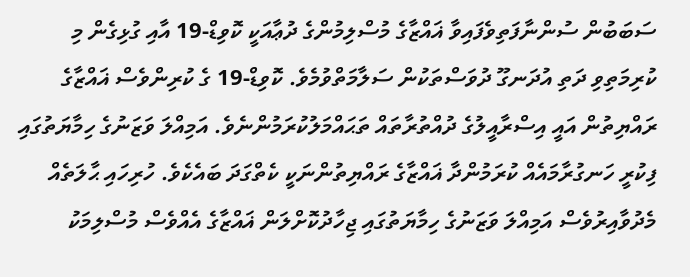ސަބަބުން ސުންނާފަތިވެފައިވާ ޣައްޒާގެ މުސްލިމުންގެ ދުޢާއަކީ ކޮވިޑް-19 އާއި ގުޅިގެން މި ކުރިމަތިވި ދަތި އުދަނގޫ ދުވަސްތަކުން ސަލާމަތްވުމެވެ. ކޮވިޑް-19 ގެ ކުރިންވެސް ޣައްޒާގެ ރައްޔިތުން އައީ އިސްރާއީލުގެ ދުއްތުރާތައް ތަޙައްމަލުކުރަމުންނެވެ. އަމިއްލަ ވަޒަނުގެ ހިމާޔަތުގައި ފިކުރީ ހަނގުރާމައެއް ކުރަމުންދާ ޣައްޒާގެ ރައްޔިތުންނަކީ ކެތްގަދަ ބައެކެވެ. ހުރިހައި ޙާލަތެއް މެދުވާއިރުވެސް އަމިއްލަ ވަޒަނުގެ ހިމާޔަތުގައި ޖިހާދުކޮށްލަން ޣައްޒާގެ އެއްވެސް މުސްލިމަކު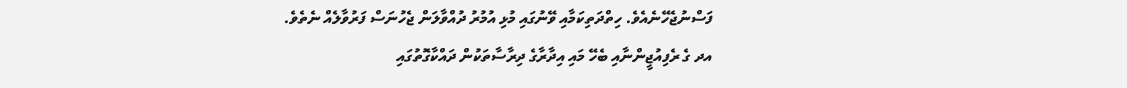ފަސްނުޖެހޭނެއެވެ. ހިތްދަތިކަމާއި ވޭނުގައި މުޅި އުމުރު ދުއްވާލަން ޖެހުނަސް ފަރުވާލެއް ނެތެވެ.
އދ ގެ ރެފިއުޖީންނާއި ބެހޭ މައި އިދާރާގެ ދިރާސާތަކުން ދައްކާގޮތުގައި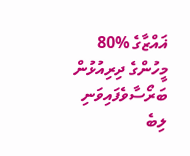ޣައްޒާގެ %80 މީހުންގެ ދިރިއުޅުން ބަރޯސާވެފައިވަނި ލިބެ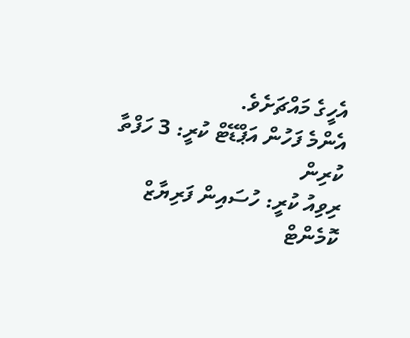އެހީގެ މައްޗަށެވެ.
އެންމެ ފަހުން އަޕްޑޭޓް ކުރީ: 3 ހަފްތާ ކުރިން
ރިވިއު ކުރީ: ހުސައިން ފަރިޔާޒް
ކޮމެންޓް